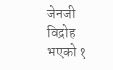जेनजी विद्रोह भएको १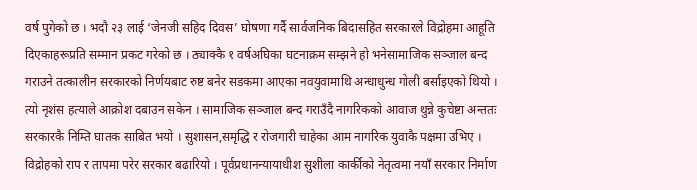वर्ष पुगेको छ । भदौ २३ लाई ‘जेनजी सहिद दिवस’ घोषणा गर्दै सार्वजनिक बिदासहित सरकारले विद्रोहमा आहूति दिएकाहरूप्रति सम्मान प्रकट गरेको छ । ठ्याक्कै १ वर्षअघिका घटनाक्रम सम्झने हो भनेसामाजिक सञ्जाल बन्द गराउने तत्कालीन सरकारको निर्णयबाट रुष्ट बनेर सडकमा आएका नवयुवामाथि अन्धाधुन्ध गोली बर्साइएको थियो । त्यो नृशंस हत्याले आक्रोश दबाउन सकेन । सामाजिक सञ्जाल बन्द गराउँदै नागरिकको आवाज थुन्ने कुचेष्टा अन्ततः सरकारकै निम्ति घातक साबित भयो । सुशासन,समृद्धि र रोजगारी चाहेका आम नागरिक युवाकै पक्षमा उभिए । विद्रोहको राप र तापमा परेर सरकार बढारियो । पूर्वप्रधानन्यायाधीश सुशीला कार्कीको नेतृत्वमा नयाँ सरकार निर्माण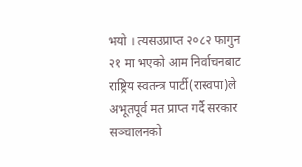भयो । त्यसउप्राप्त २०८२ फागुन २१ मा भएको आम निर्वाचनबाट राष्ट्रिय स्वतन्त्र पार्टी(रास्वपा)ले अभूतपूर्व मत प्राप्त गर्दै सरकार सञ्चालनको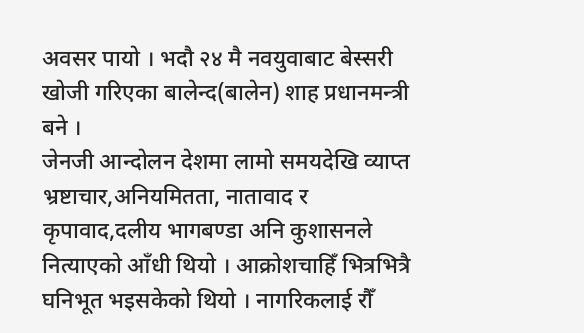अवसर पायो । भदौ २४ मै नवयुवाबाट बेस्सरी खोजी गरिएका बालेन्द(बालेन) शाह प्रधानमन्त्री बने ।
जेनजी आन्दोलन देशमा लामो समयदेखि व्याप्त भ्रष्टाचार,अनियमितता, नातावाद र कृपावाद,दलीय भागबण्डा अनि कुशासनले नित्याएको आँधी थियो । आक्रोशचाहिँ भित्रभित्रै घनिभूत भइसकेको थियो । नागरिकलाई रौँ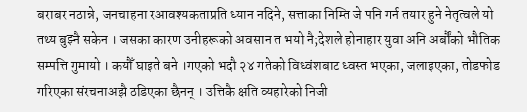बराबर नठान्ने, जनचाहना रआवश्यकताप्रति ध्यान नदिने, सत्ताका निम्ति जे पनि गर्न तयार हुने नेतृत्वले यो तथ्य बुझ्नै सकेन । जसका कारण उनीहरूको अवसान त भयो नै;देशले होनाहार युवा अनि अर्बौंको भौतिक सम्पत्ति गुमायो । कयौँ घाइते बने ।गएको भदौ २४ गतेको विध्वंशबाट ध्वस्त भएका, जलाइएका, तोडफोड गरिएका संरचनाअझै ठडिएका छैनन् । उत्तिकै क्षति व्यहारेको निजी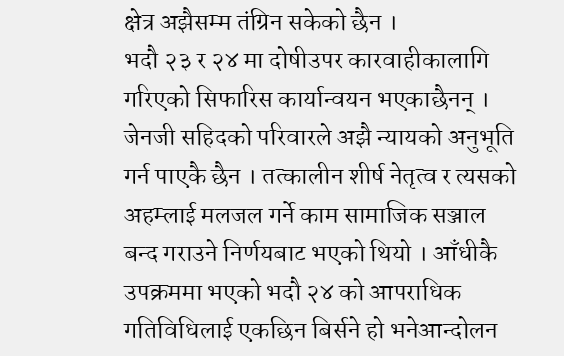क्षेत्र अझैसम्म तंग्रिन सकेको छैन ।
भदौ २३ र २४ मा दोषीउपर कारवाहीकालागि गरिएको सिफारिस कार्यान्वयन भएकाछैनन् । जेनजी सहिदको परिवारले अझै न्यायको अनुभूति गर्न पाएकै छैन । तत्कालीन शीर्ष नेतृत्व र त्यसको अहम्लाई मलजल गर्ने काम सामाजिक सञ्जाल बन्द गराउने निर्णयबाट भएको थियो । आँधीकै उपक्रममा भएको भदौ २४ को आपराधिक गतिविधिलाई एकछिन बिर्सने हो भनेआन्दोलन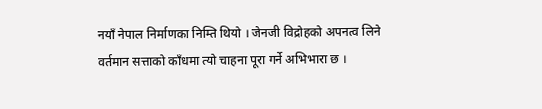नयाँ नेपाल निर्माणका निम्ति थियो । जेनजी विद्रोहको अपनत्व लिने वर्तमान सत्ताको काँधमा त्यो चाहना पूरा गर्ने अभिभारा छ ।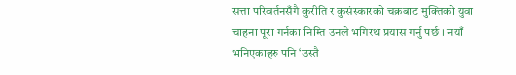सत्ता परिवर्तनसँगै कुरीति र कुसंस्कारको चक्रबाट मुक्तिको युवा चाहना पूरा गर्नका निम्ति उनले भगिरथ प्रयास गर्नु पर्छ । नयाँ भनिएकाहरु पनि ‘उस्तै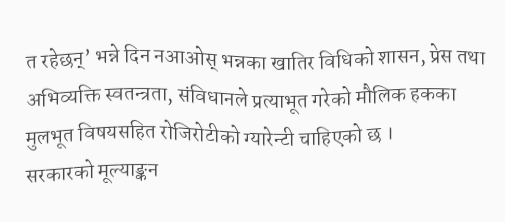त रहेछन्’ भन्ने दिन नआओस् भन्नका खातिर विधिको शासन, प्रेस तथा अभिव्यक्ति स्वतन्त्रता, संविधानले प्रत्याभूत गरेको मौलिक हकका मुलभूत विषयसहित रोजिरोटीको ग्यारेन्टी चाहिएको छ ।
सरकारको मूल्याङ्कन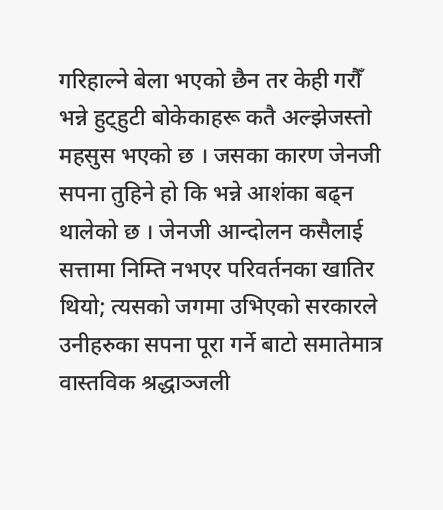गरिहाल्ने बेला भएको छैन तर केही गरौँ भन्ने हुट्हुटी बोकेकाहरू कतै अल्झेजस्तो महसुस भएको छ । जसका कारण जेनजी सपना तुहिने हो कि भन्ने आशंका बढ्न थालेको छ । जेनजी आन्दोलन कसैलाई सत्तामा निम्ति नभएर परिवर्तनका खातिर थियो; त्यसको जगमा उभिएको सरकारले उनीहरुका सपना पूरा गर्ने बाटो समातेमात्र वास्तविक श्रद्धाञ्जली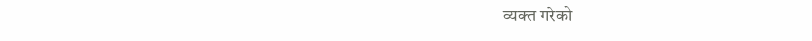व्यक्त गरेको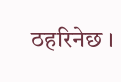ठहरिनेछ ।